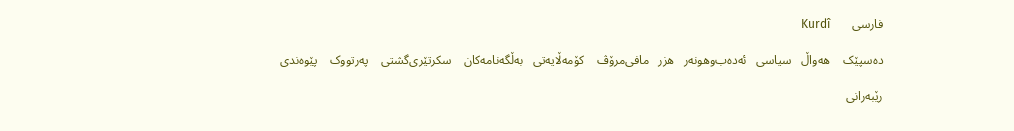فارسی       Kurdî

ده‌سپێک    هه‌واڵ   سیاسی   ئه‌ده‌ب‌وهونه‌ر   هزر   مافی‌مرۆڤ    کۆمه‌ڵایه‌تی   به‌ڵگه‌نامه‌کان    سکرتێری‌گشتی    په‌رتووک    پێوه‌ندی

رێبه‌رانی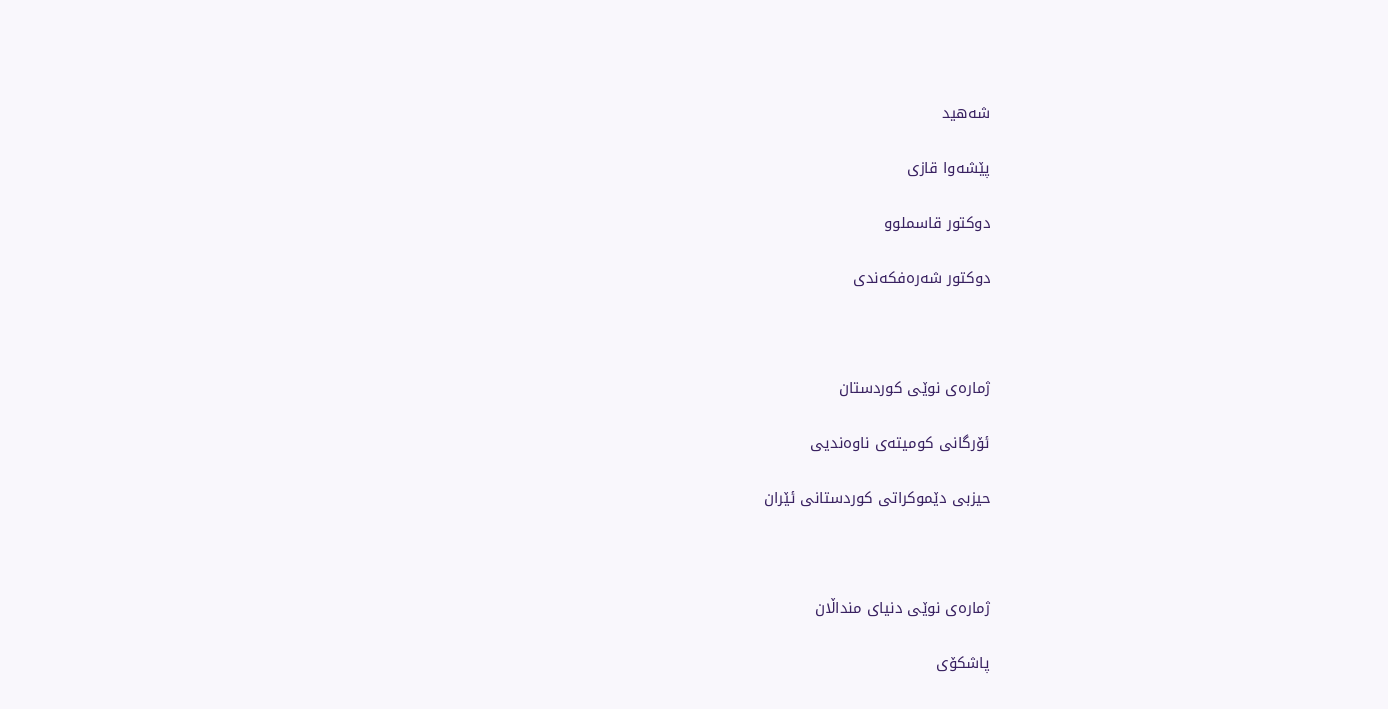شه‌هید

پێشه‌وا قازی‌

دوكتور قاسملوو

دوكتور شه‌ره‌فکه‌ندی



ژماره‌ی نوێی كوردستان

ئۆرگانی كومیته‌ی ناوه‌ندیی

حیزبی دێموكراتی كوردستانی ئێران



ژماره‌ی نوێی دنیای منداڵان

پاشكۆی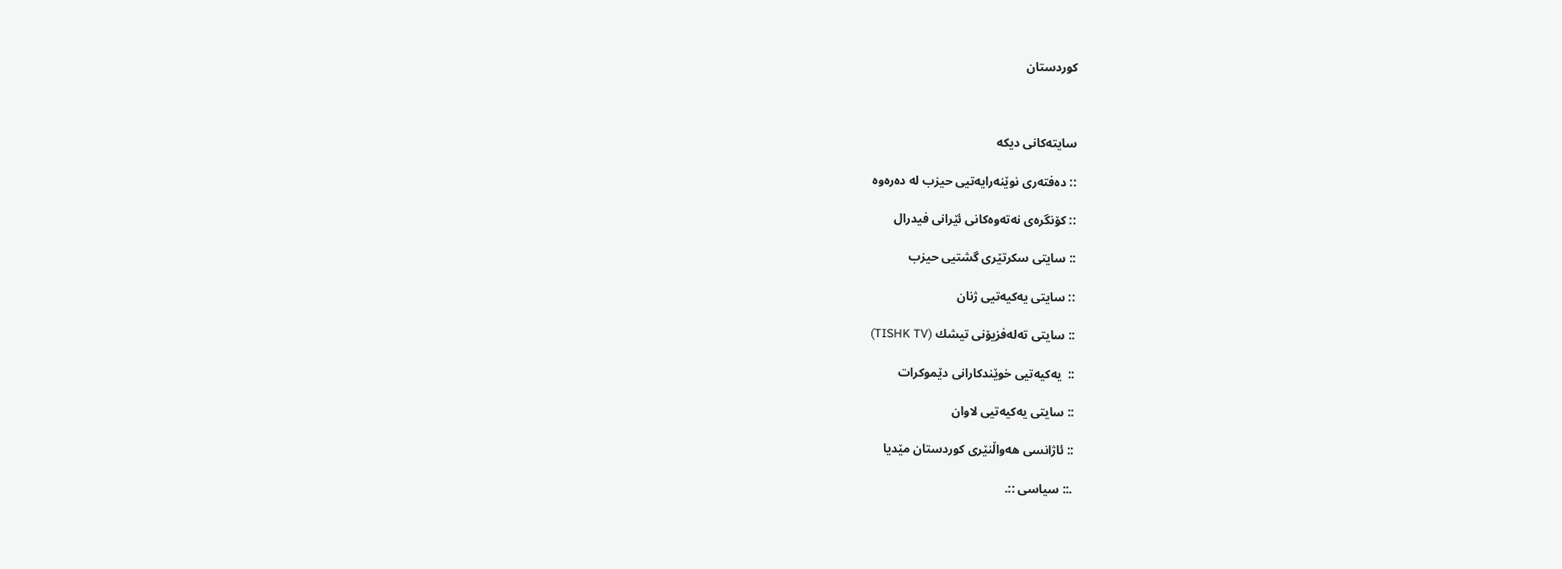كوردستان



سایته‌کانی دیکه

:: ده‌فته‌ری نوێنه‌رایه‌تیی حیزب له ده‌ره‌وه

:: كۆنگره‌ی‌ نه‌ته‌وه‌كانی‌ ئێرانی‌ فیدرال

:: سایتی سکرتێری گشتیی حیزب

:: سایتی یه‌كیه‌تیی ژنان

:: سایتی ته‌له‌فزیۆنی‌ تیشك (TISHK TV)

::  یه‌كیه‌تیی‌ خوێندكارانی‌ دێموكرات

:: سایتی یه‌کیه‌تیی لاوان

:: ئاژانسی هه‌واڵنێری كوردستان مێدیا

.:: سیاسی ::.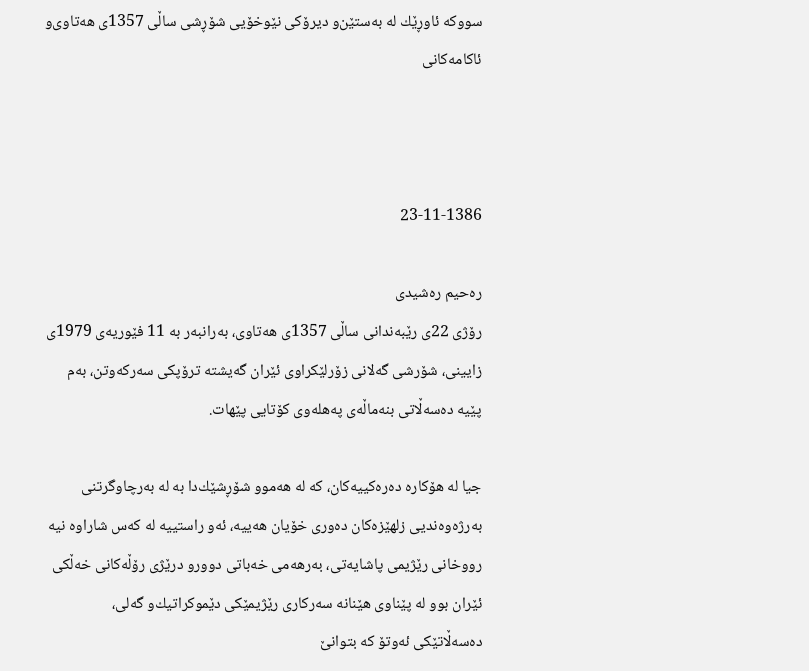سووكه‌ ئاوڕێك له‌ به‌ستێن‌و دیرۆكی‌ نێوخۆیی‌ شۆڕشی‌ ساڵی‌ 1357ی‌ هه‌تاوی‌و ئاكامه‌كانی



23-11-1386

ره‌حیم ره‌شیدی
رۆژی‌ 22ی‌ رێبه‌ندانی‌ ساڵی‌ 1357ی‌ هه‌تاوی، به‌رانبه‌ر به‌ 11 فێوریه‌ی‌ 1979ی‌ زایینی، شۆرشی‌ گه‌لانی‌ زۆرلێكراوی‌ ئێران گه‌یشته‌ ترۆپكی‌ سه‌ركه‌وتن‌، به‌م پێیه‌ ده‌سه‌ڵاتی‌ بنه‌ماڵه‌ی‌ په‌هله‌وی‌ كۆتایی‌ پێهات.

جیا له‌ هۆكاره‌ ده‌ره‌كییه‌كان، كه‌ له‌ هه‌موو شۆڕشێك‌دا به‌ له‌ به‌رچاوگرتنی‌ به‌رژه‌وه‌ندیی‌ زلهێزه‌كان ده‌وری‌ خۆیان هه‌ییه‌، ئه‌و راستییه‌ له‌ كه‌س شاراوه‌ نیه‌ رووخانی‌ رێژیمی‌ پاشایه‌تی‌، به‌رهه‌می‌ خه‌باتی‌ دوورو درێژی‌ رۆڵه‌كانی‌ خه‌ڵكی‌ ئێران بوو له‌ پێناوی‌ هێنانه‌ سه‌ركاری‌ رێژیمێكی‌ دێموكراتیك‌و گه‌لی، ده‌سه‌ڵاتێكی‌ ئه‌وتۆ كه‌ بتوانێ‌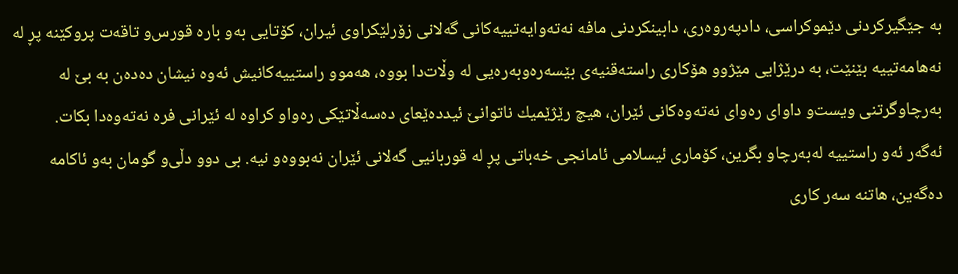به‌ جێگیركردنی‌ دێموكراسی، دادپه‌روه‌ری، دابینكردنی‌ مافه‌ نه‌ته‌وایه‌تییه‌كانی‌ گه‌لانی‌ زۆرلێكراوی‌ ئیران، كۆتایی‌ به‌و باره‌ قورس‌و تاقه‌ت پروكێنه‌ پڕ له‌ نه‌هامه‌تییه‌‌ بێنێت،‌ به‌ درێژایی‌ مێژوو هۆكاری‌ راسته‌قنیه‌ی‌ بێسه‌ره‌وبه‌ره‌یی‌ له‌ وڵات‌دا بووه‌، هه‌موو راستییه‌كانیش ئه‌وه‌ نیشان ده‌ده‌ن به‌ بێ‌ له‌ به‌رچاوگرتنی‌ ویست‌و داوای‌ ره‌وای‌ نه‌ته‌وه‌كانی‌ ئێران، هیچ رێژێمیك ناتوانێ‌ ئیدده‌ێعای‌ ده‌سه‌ڵاتێكی‌ ره‌واو كراوه‌ له‌ ئێرانی‌ فره‌ نه‌ته‌وه‌‌دا بكات.
ئه‌گه‌ر ئه‌و راستییه‌ له‌به‌رچاو بگرین، كۆماری‌ ئیسلامی‌ ئامانجی‌ خه‌باتی‌ پڕ له‌ قوربانیی‌ گه‌لانی‌ ئێران نه‌بووه‌و نیه‌. بی‌ دوو دڵی‌و گومان به‌و ئاكامه‌ ده‌گه‌ین، هاتنه‌ سه‌ر كاری‌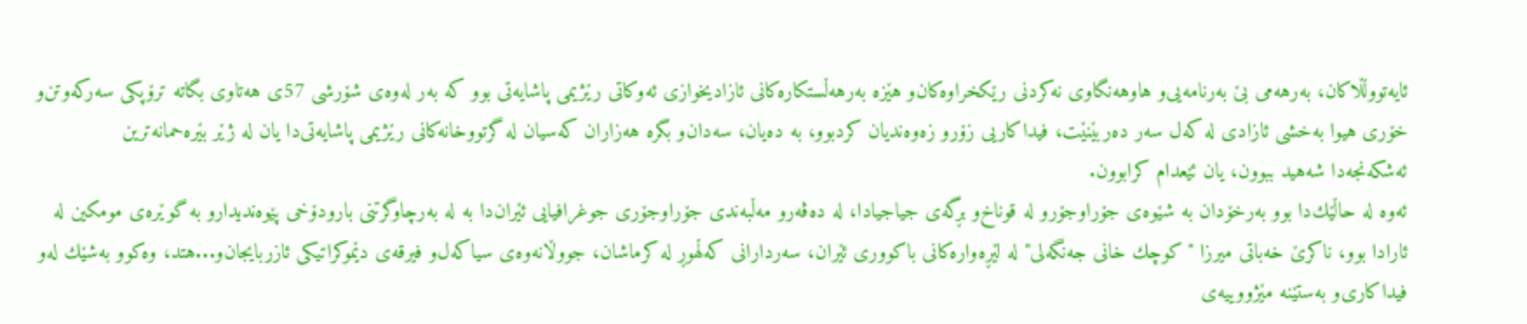ئایه‌تووڵڵاكان، به‌رهه‌می‌ بێ‌ به‌رنامه‌یی‌و هاوهه‌نگاوی‌ نه‌كردنی‌ رێكخراوه‌كان‌و هێزه‌ به‌رهه‌ڵستكاره‌كانی‌ ئازادیخوازی‌ ئه‌وكاتی‌ رێژیمی‌ پاشایه‌تی‌ بوو كه‌ به‌ر له‌‌وه‌ی‌ شۆرشی‌ 57ی‌ هه‌تاوی‌ بگاته‌ ترۆپكی‌ سه‌ركه‌وتن‌و خۆری‌ هیوا به‌خشی‌ ئازادی‌ له‌ كه‌ل سه‌ر ده‌ربێنێت، فیداكاریی‌ زۆرو زه‌وه‌ندیان كردبوو، به‌ ده‌یان،‌ سه‌دان‌و بگره‌ هه‌زاران كه‌سیان له‌ گرتووخانه‌كانی‌ رێژیمی‌ پاشایه‌تی‌دا یان له‌ ژێر بێره‌حمانه‌ترین ئه‌شكه‌نجه‌‌دا شه‌هید ببوون، یان ئێعدام كرابوون‌.
ئه‌وه‌ له‌ حاڵێك‌دا بوو به‌رخۆدان به‌ شێوه‌ی‌ جۆراوجۆرو له‌ قوناخ‌و بڕگه‌ی‌ جیاجیادا، له‌ ده‌ڤه‌رو مه‌ڵبه‌ندی‌ جۆراوجۆری‌ جوغرافیایی‌ ئێران‌دا‌ به‌ له‌ به‌رچاوگرتنی‌ بارودۆخی‌ پێوه‌ندیدارو به‌ گوێره‌ی‌ مومكین له‌ ئارادا بوو، ناكرێ‌ خه‌باتی‌ میرزا "كوچك خانی‌ جه‌نگه‌لی‌" له‌ لێڕه‌واره‌كانی‌ باكووری‌ ئێران، سه‌ردارانی‌ كه‌ڵهوڕ له‌ كرماشان، جووڵانه‌وه‌ی‌ سیاكه‌ل‌و فیرقه‌ی‌ دێموكراتیكی‌ ئازربایجان‌‌و...هتد، وه‌كوو به‌شێك له‌و فیداكاری‌‌و به‌ستێنه‌ مێژووییه‌ی‌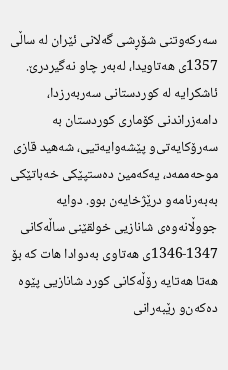سه‌ركه‌وتنی‌ شۆڕشی‌ گه‌لانی‌ ئێران له‌ ساڵی‌ 1357ی‌ هه‌تاویدا، له‌به‌ر چاو نه‌گیردرێ.
ئاشكرایه‌ له‌ كوردستانی‌ سه‌ربه‌رزدا، دامه‌زراندنی‌ كۆماری‌ كوردستان به‌ سه‌رۆكایه‌تی‌و پێشه‌وایه‌تیی‌، شه‌هید قازی‌ موحه‌ممه‌د، یه‌كه‌مین ده‌ستپێكی‌ خه‌باتێكی‌ به‌به‌رنامه‌و درێژخایه‌ن بوو. دوایه‌ جووڵانه‌وه‌ی‌ شانازیی‌ خولقێنی‌ ساڵه‌كانی‌ 1347-1346ی‌ هه‌تاوی‌ به‌دوادا هات‌ كه‌ بۆ هه‌تا هه‌تایه‌ رۆڵه‌كانی‌ كورد شانازیی‌ پێوه‌ ده‌كه‌ن‌و رێبه‌رانی‌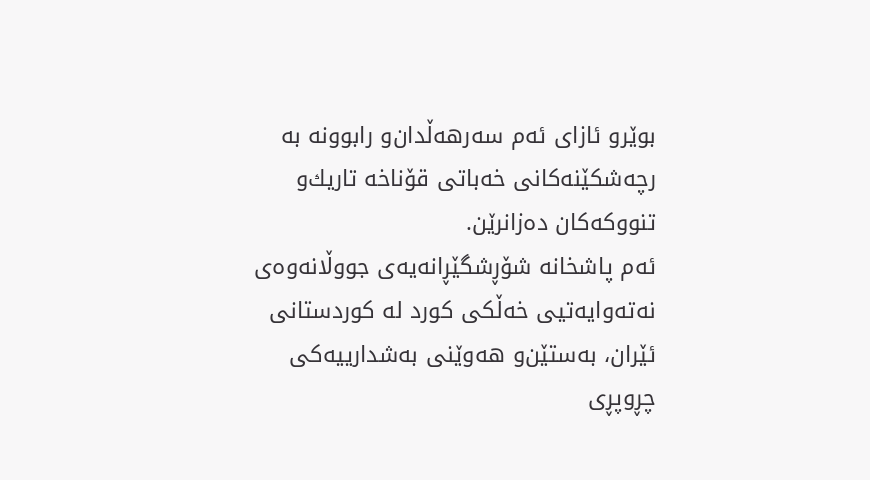بوێرو ئازای‌ ئه‌م سه‌رهه‌ڵدان‌و رابوونه‌ به‌ رچه‌شكێنه‌كانی‌ خه‌باتی‌ قۆناخه‌ تاریك‌و تنووكه‌كان ده‌زانرێن.
ئه‌م پاشخانه‌ شۆڕشگێڕانه‌یه‌ی‌ جووڵانه‌وه‌ی‌ نه‌ته‌وایه‌تیی‌ خه‌ڵكی‌ كورد له‌ كوردستانی‌ ئێران، به‌ستێن‌و هه‌وێنی‌ به‌شدارییه‌كی‌ چڕوپڕی‌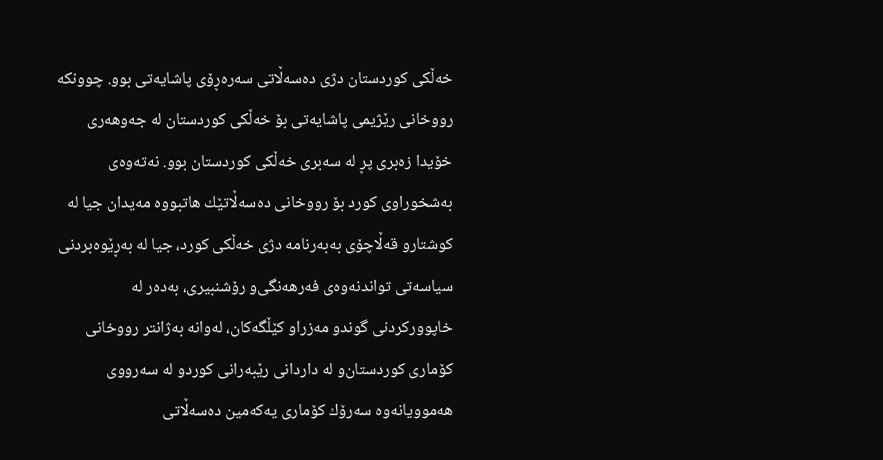خه‌ڵكی‌ كوردستان دژی‌ ده‌سه‌ڵاتی‌ سه‌ره‌ڕۆی‌ پاشایه‌تی‌ بوو. چوونكه‌ رووخانی‌ رێژیمی‌ پاشایه‌تی‌ بۆ خه‌ڵكی‌ كوردستان له‌ جه‌وهه‌ری‌ خۆیدا ‌زه‌بری‌ پڕ له‌ سه‌بری‌ خه‌ڵكی‌ كوردستان بوو. نه‌ته‌وه‌ی‌ به‌شخوراوی‌ كورد بۆ رووخانی‌ ده‌سه‌ڵاتێك هاتبووه‌ مه‌یدان‌ جیا له‌ كوشتارو قه‌ڵاچۆی‌ به‌به‌رنامه‌ دژی‌ خه‌ڵكی‌ كورد، جیا له‌ به‌ڕێوه‌بردنی‌ سیاسه‌تی‌ تواندنه‌وه‌ی‌ فه‌رهه‌نگی‌و رۆشنبیری، به‌ده‌ر له‌ خاپووركردنی‌ گوندو مه‌زراو كێڵگه‌كان، له‌وانه‌ به‌ژانتر رووخانی‌ كۆماری‌ كوردستان‌و له‌ داردانی‌ رێبه‌رانی‌ كورد‌و له‌ سه‌رووی‌ هه‌موویانه‌وه‌ سه‌رۆك كۆماری‌ یه‌كه‌مین ده‌سه‌ڵاتی‌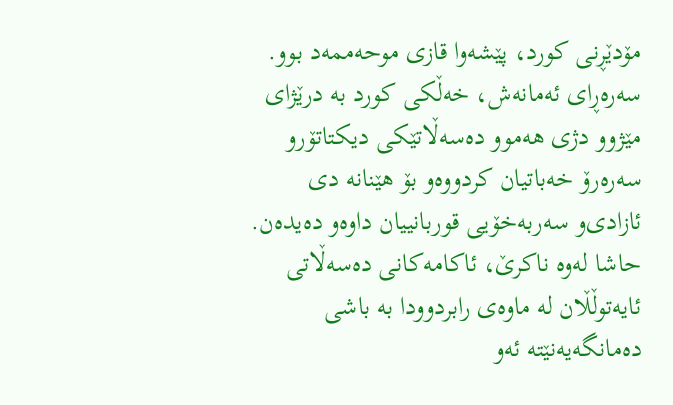مۆدێڕنی‌ كورد، پێشه‌وا قازی‌ موحه‌ممه‌د بوو.
سه‌ره‌ڕای‌ ئه‌مانه‌ش، خه‌ڵكی‌ كورد به‌ درێژای‌ مێژوو دژی‌ هه‌موو ده‌سه‌ڵاتێكی‌ دیكتاتۆرو سه‌ره‌رۆ خه‌باتیان كردووه‌‌و بۆ هێنانه‌ دی‌ ئازادی‌و سه‌ربه‌خۆیی‌ قوربانییان داوه‌و ده‌یده‌ن.
حاشا له‌وه‌ ناكرێ، ئاكامه‌كانی‌ ده‌سه‌ڵاتی‌ ئایه‌توڵڵان له‌ ماوه‌ی‌ رابردوودا به‌ باشی‌ ده‌مانگه‌یه‌نێته‌ ئه‌و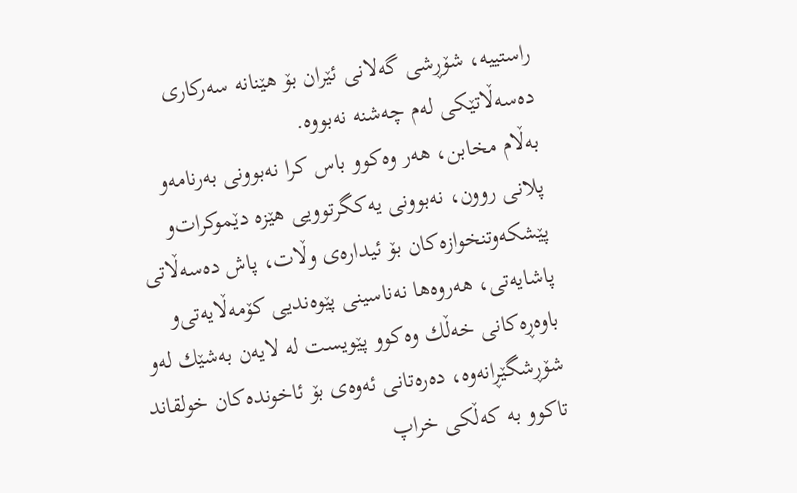راستییه‌، شۆڕشی‌ گه‌لانی‌ ئێران بۆ هێنانه‌ سه‌ركاری‌ ده‌سه‌ڵاتێكی‌ له‌م چه‌شنه‌ نه‌بووه‌.
به‌ڵام مخابن، هه‌ر وه‌كوو باس كرا نه‌بوونی‌ به‌رنامه‌‌و پلانی‌ روون، نه‌بوونی‌ یه‌كگرتوویی‌ هێزه‌ دێموكرات‌و پێشكه‌وتنخوازه‌كان بۆ ئیداره‌ی‌ وڵات، پاش ده‌سه‌ڵاتی‌ پاشایه‌تی، هه‌روه‌ها نه‌ناسینی‌ پێوه‌ندیی‌ كۆمه‌ڵایه‌تی‌و باوه‌ڕه‌كانی‌ خه‌ڵك وه‌كوو پێویست له‌ لایه‌ن به‌شێك له‌و شۆڕشگێڕانه‌وه‌، ده‌ره‌تانی‌ ئه‌وه‌ی‌ بۆ ئاخونده‌كان خولقاند تاكوو به‌ كه‌ڵكی‌ خراپ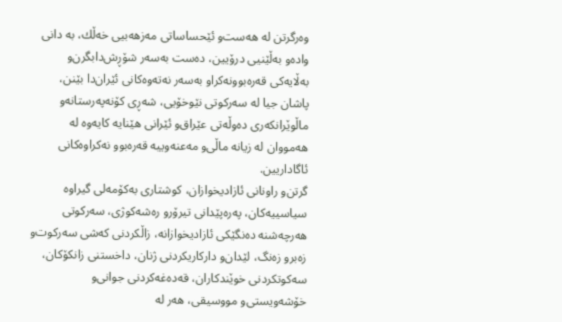وه‌رگرتن له‌ هه‌ست‌و ئێحساساتی‌ مه‌زهه‌بیی‌ خه‌ڵك‌، به‌ دانی‌ واده‌و به‌ڵێنیی‌ درۆیین، ده‌ست به‌سه‌ر شۆڕش‌دابگرن‌و به‌ڵایه‌كی‌ قه‌ره‌بوونه‌كراو به‌سه‌ر نه‌ته‌وه‌كانی‌ ئێران‌دا بێنن‌، پاشان جیا له‌ سه‌ركوتی‌ نێوخۆیی، شه‌ڕی‌ كۆنه‌په‌رستانه‌و ماڵوێرانكه‌ری‌ ده‌وڵه‌تی‌ عێراق‌و ئێرانی‌ هێنایه‌ كایه‌وه‌ له‌‌ هه‌مووان له‌ زیانه‌ ماڵی‌و مه‌عنه‌وییه‌ قه‌ره‌بوو نه‌كراوه‌‌كانی‌ ئاگاداریین.
گرتن‌و راونانی‌ ئازادیخوازان، كوشتاری‌ به‌كۆمه‌لی‌ گیراوه‌ سیاسییه‌كان، په‌ره‌پێدانی‌ تیرۆرو ره‌شه‌كوژی، سه‌ركوتی‌ هه‌رچه‌شنه‌ ده‌نگێكی‌ ئازادیخوازانه‌، زاڵكردنی‌ كه‌شی‌ سه‌ركوت‌و زه‌بر‌و زه‌نگ، لێدان‌و داركاریكردنی‌ ژنان، داخستنی‌ زانكۆكان، سه‌كوتكردنی‌ خوێندكاران، قه‌ده‌غه‌كردنی‌ جوانی‌و خۆشه‌ویستی‌و مووسیقی، هه‌ر له‌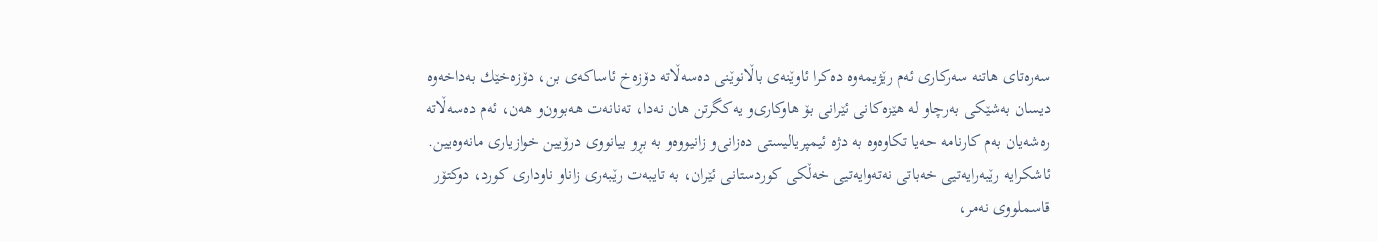سه‌ره‌تای‌ هاتنه‌ سه‌ركاری‌ ئه‌م رێژیمه‌وه‌ ده‌كرا ئاوێنه‌ی‌ باڵانوێنی‌ ده‌سه‌ڵاته‌ دۆزه‌‌خ ئاساكه‌ی‌ بن، دۆزه‌‌خێك به‌داخه‌وه‌ دیسان به‌شێكی‌ به‌رچاو له‌ هێزه‌كانی‌ ئێرانی‌ بۆ هاوكاری‌و یه‌كگرتن هان نه‌دا، ته‌نانه‌ت هه‌بوون‌و هه‌ن‌، ئه‌م ده‌سه‌ڵاته‌ ره‌شه‌یان به‌م كارنامه‌ حه‌یا تكاوه‌وه‌‌ به‌ دژه‌ ئیمپریالیستی‌ ده‌زانی‌و زانیووه‌و به‌ بڕو بیانووی‌ درۆیین خوازیاری‌ مانه‌وه‌یین.
ئاشكرایه‌ رێبه‌رایه‌تیی‌ خه‌باتی‌ نه‌ته‌وایه‌تیی‌ خه‌ڵكی‌ كوردستانی‌ ئێران، به‌ تایبه‌ت رێبه‌ری‌ زانا‌و ناوداری‌ كورد، دوكتۆر قاسملووی‌ نه‌مر،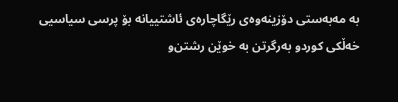به‌ مه‌به‌ستی‌ دۆزینه‌وه‌ی‌ رێگاچاره‌ی‌ ئاشتییانه‌ بۆ پرسی‌ سیاسیی‌ خه‌ڵكی‌ كوردو به‌رگرتن به‌ خوێن رشتن‌و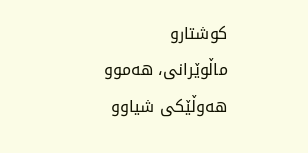كوشتارو ماڵوێرانی، هه‌موو هه‌وڵێكی‌ شیاوو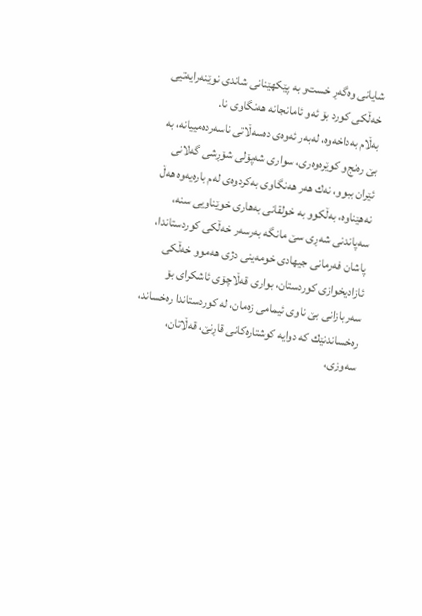شایانی‌ وه‌گه‌ڕ خست‌و به‌ پێكهێنانی‌ شاندی‌ نوێنه‌رایه‌تیی‌ خه‌ڵكی‌ كورد بۆ ئه‌و ئامانجانه‌ هه‌نگاوی‌ نا.
به‌ڵام‌ به‌داخه‌وه‌، له‌به‌ر ئه‌وه‌ی‌ ده‌سه‌ڵاتی‌ ناسه‌رده‌مییانه‌، به‌ بێ‌ ره‌نج‌و كوێره‌وه‌ری‌، سواری‌ شه‌پۆلی‌ شۆڕشی‌ گه‌لانی‌ ئێران ببوو، نه‌ك هه‌ر هه‌نگاوی‌ به‌كردوه‌ی‌ له‌م باره‌یه‌وه‌ هه‌ڵ نه‌هێناوه‌، به‌ڵكوو به‌ خولقانی‌ به‌هاری‌ خوێناویی‌ سنه‌، سه‌پاندنی‌ شه‌ڕی‌ سێ‌ مانگه‌ به‌رسه‌ر خه‌ڵكی‌ كوردستاندا، پاشان فه‌رمانی‌ جیهادی‌ خومه‌ینی‌ دژی‌ هه‌موو خه‌ڵكی‌ ئازادیخوازی‌ كوردستان، بواری‌ قه‌ڵاچۆی‌ ئاشكرای‌ بۆ سه‌ربازانی‌ بێ‌ ناوی‌ ئیمامی‌ زه‌مان، له‌ كوردستاندا ره‌خساند، ره‌خساندنێك كه‌ دوایه‌ كوشتاره‌كانی‌ قاڕنێ، قه‌ڵاتان، سه‌وزی،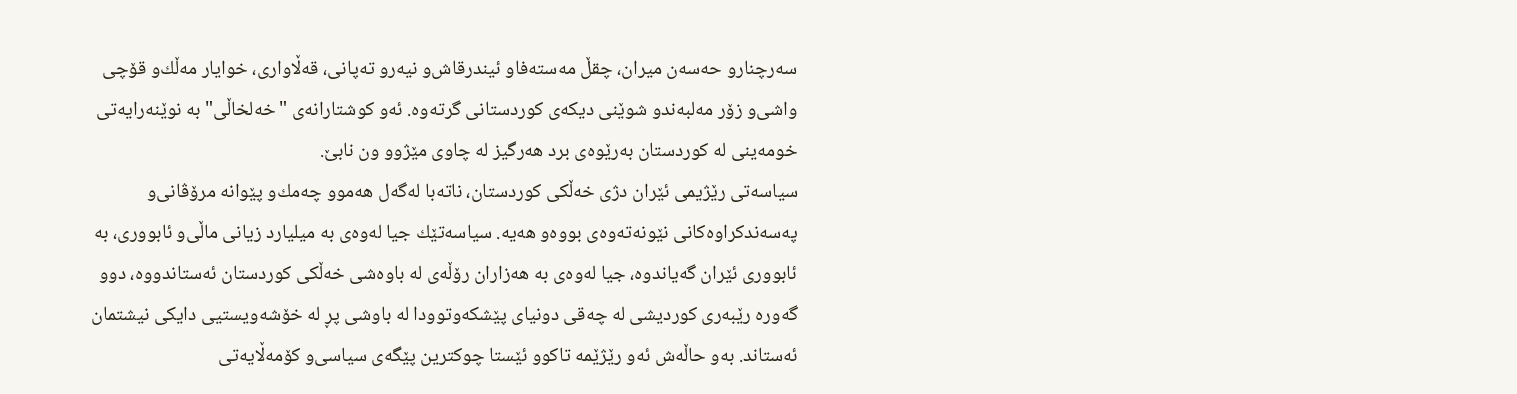سه‌رچنارو حه‌سه‌ن میران، چقڵ مه‌سته‌فاو ئیند‌رقاش‌و نیه‌رو ته‌پانی، قه‌ڵاواری، خوایار مه‌ڵك‌و قۆچی‌ واشی‌و زۆر مه‌لبه‌ندو شوێنی‌ دیكه‌ی‌ كوردستانی‌ گرته‌وه‌. ئه‌و كوشتارانه‌ی‌ "خه‌لخاڵی‌" به‌ نوێنه‌رایه‌تی‌ خومه‌ینی‌ له‌ كوردستان به‌رێوه‌ی‌ برد هه‌رگیز له‌ چاوی‌ مێژوو ون نابێ.
سیاسه‌تی‌ رێژیمی‌ ئێران دژی‌ خه‌ڵكی‌ كوردستان، ناته‌با له‌گه‌ل هه‌موو چه‌مك‌و پێوانه‌ مرۆڤانی‌و په‌سه‌ندكراوه‌كانی‌ نێونه‌ته‌وه‌ی‌ بووه‌و هه‌‌یه‌. سیاسه‌تێك جیا له‌وه‌ی‌ به‌ میلیارد زیانی‌ ماڵی‌و ئابووری، به‌ ئابووری‌ ئێران گه‌یاندوه‌، جیا له‌وه‌ی‌ به‌ هه‌زاران رۆڵه‌ی‌ له‌ باوه‌شی‌ خه‌ڵكی‌ كوردستان ئه‌ستاندووه‌، دوو گه‌وره‌ رێبه‌ری‌ كوردیشی‌ له‌ چه‌قی‌ دونیای‌ پێشكه‌وتوودا له‌ باوشی‌ پڕ له‌ خۆشه‌ویستیی‌ دایكی‌ نیشتمان ئه‌ستاند. به‌و حاڵه‌ش ئه‌و رێژێمه‌ تاكوو ئێستا چوكترین پێگه‌ی‌ سیاسی‌و كۆمه‌ڵایه‌تی‌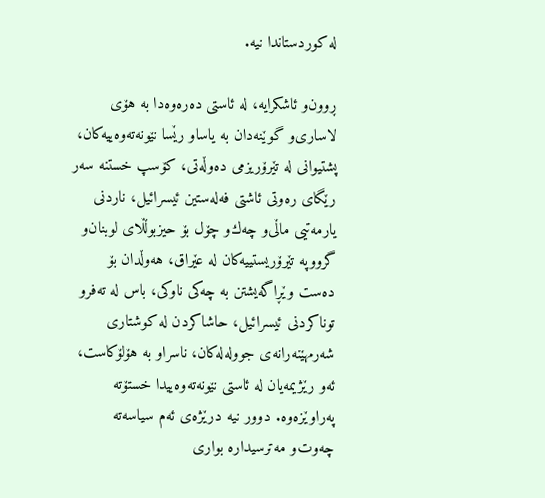له‌ كوردستاندا نیه‌‌‌.

ڕوون‌و ئاشكرایه‌، له‌ ئاستی‌ ده‌ره‌وه‌‌دا به‌ هۆی‌ لاساری‌و گوێنه‌دان به‌ یاساو رێسا نێونه‌ته‌وه‌ییه‌كان، پشتیوانی‌ له‌ تێرۆریزمی‌ ده‌وڵه‌تی، كۆسپ خستنه‌ سه‌ر رێگای‌ ره‌وتی‌ ئاشتی‌ فه‌له‌ستین ئیسرائیل، ناردنی‌ یارمه‌تیی‌ ماڵی‌و چه‌ك‌و چۆل بۆ حیزبوڵڵای‌ لوبنا‌ن‌و گرووپه‌ تێرۆریستییه‌كان له‌ عێراق، هه‌وڵدان بۆ ده‌ست وێڕاگه‌یشتن به‌ چه‌كی‌ ناوكی، باس‌‌ له‌ ته‌فر‌و توناكردنی‌ ئیسرائیل، حاشاكردن له‌ كوشتاری‌ شه‌رمهێنه‌رانه‌ی‌ جووله‌له‌كان،‌ ناسراو به‌ هۆلۆكاست، ئه‌و رێژیمه‌یان له‌ ئاستی‌ نێونه‌ته‌وه‌ییدا خستۆته‌ په‌راوێزه‌وه‌. دوور نیه‌ درێژه‌ی‌ ئه‌م سیاسه‌ته‌ چه‌وت‌و مه‌ترسیداره‌ بواری‌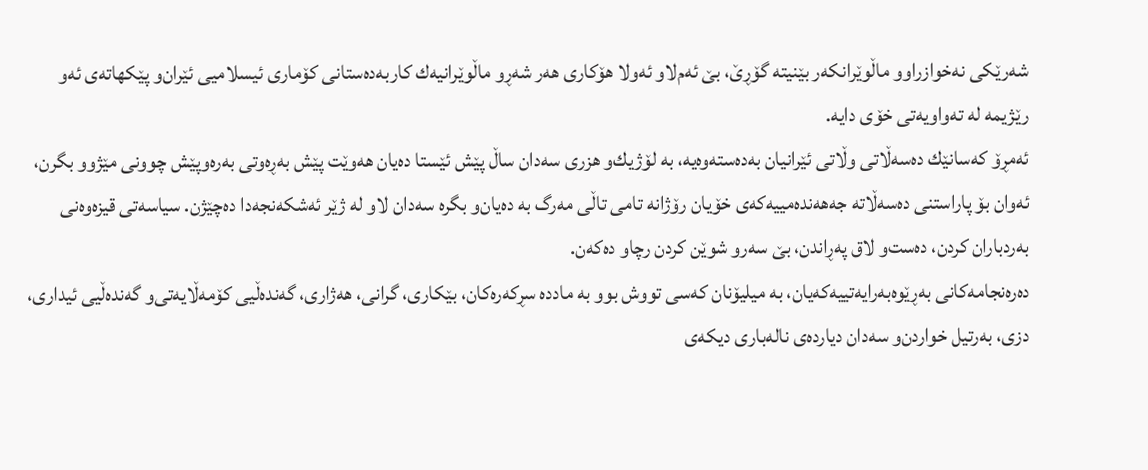شه‌رێكی‌ نه‌خوازراوو ماڵوێرانكه‌ر بێنیته‌ گۆڕێ، بێ‌ ئه‌م‌لاو ئه‌ولا هۆكاری‌ هه‌ر شه‌ڕو ماڵوێرانیه‌ك كاربه‌ده‌ستانی‌ كۆماری‌ ئیسلامیی‌ ئێران‌و پێكهاته‌ی‌ ئه‌و رێژیمه‌ له‌ ته‌واویه‌تی‌ خۆی‌ دایه‌.
ئه‌مڕۆ كه‌سانێك ده‌سه‌ڵاتی‌ وڵاتی‌ ئێرانیان به‌ده‌سته‌وه‌یه‌، به‌ لۆژیك‌و هزری‌ سه‌دان ساڵ پێش ئێستا ده‌یان هه‌وێت پێش به‌ڕه‌وتی‌ به‌ره‌وپێش چوونی‌ مێژوو بگرن، ئه‌وان بۆ پاراستنی‌ ده‌سه‌ڵاته‌ جه‌هه‌نده‌مییه‌كه‌ی‌ خۆیان رۆژانه‌ تامی‌ تاڵی‌ مه‌رگ به‌ ده‌یان‌و بگره‌ سه‌دان لاو‌ له‌ ژێر ئه‌شكه‌نجه‌دا ده‌چێژن. سیاسه‌تی‌ قیزه‌وه‌نی‌ به‌ردباران كردن، ده‌ست‌و لاق په‌ڕاندن، بێ‌ سه‌رو شوێن كردن رچاو ده‌كه‌ن.
ده‌ره‌نجامه‌كانی‌ به‌ڕێوه‌به‌رایه‌تییه‌كه‌یان، به‌ میلیۆنان كه‌سی‌ تووش بوو به‌ مادده‌ سڕكه‌ره‌كان، بێكاری، گرانی، هه‌ژاری، گه‌نده‌ڵیی‌ كۆمه‌ڵایه‌تی‌و گه‌نده‌ڵیی‌ ئیداری، د‌زی، به‌رتیل خواردن‌‌و سه‌دان دیارده‌ی‌ ناله‌باری‌ دیكه‌ی‌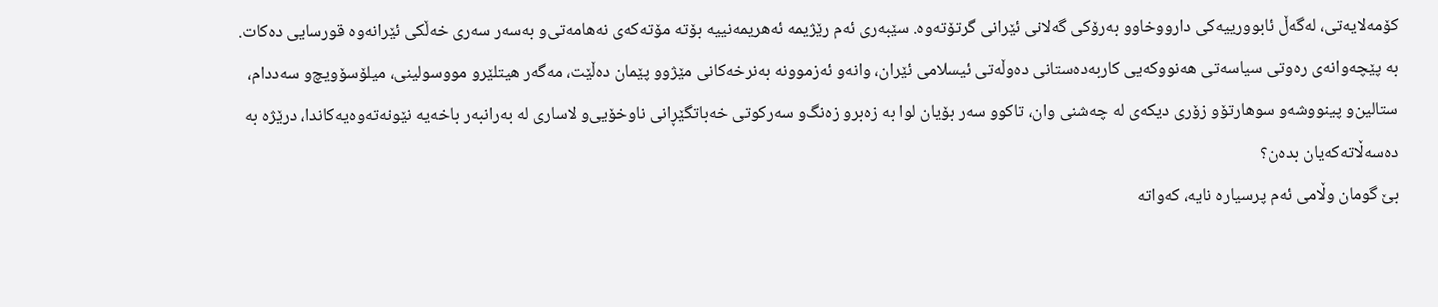كۆمه‌لایه‌تی، له‌گه‌ڵ ئابوورییه‌كی‌ دارووخاوو به‌رۆكی‌ گه‌لانی‌ ئێرانی‌ گرتۆته‌وه‌. سێبه‌ری‌ ئه‌م رێژیمه‌ ئه‌هریمه‌نییه‌ بۆته‌ مۆته‌كه‌ی‌ نه‌هامه‌تی‌و به‌سه‌ر سه‌ری‌ خه‌ڵكی‌ ئێرانه‌وه‌ قورسایی‌ ده‌كات.
به‌ پێچه‌وانه‌ی‌ ره‌وتی‌ سیاسه‌تی‌ هه‌نووكه‌یی‌ كاربه‌ده‌ستانی‌ ده‌وڵه‌تی‌ ئیسلامی‌ ئێران، وانه‌‌و ئه‌زموونه‌ به‌نرخه‌كانی‌ مێژوو پێمان ده‌ڵێت، مه‌گه‌ر هیتلێرو مووسولینی، میلۆسۆویچ‌و سه‌ددام‌، ستالین‌و پینووشه‌و سوهارتۆو زۆری‌ دیكه‌ی‌ له‌ چه‌شنی‌ وان،‌ تاكوو سه‌ر بۆیان لوا به‌ زه‌برو زه‌نگ‌و سه‌ركوتی‌ خه‌باتگێڕانی‌ ناوخۆیی‌‌و لاساری‌ له‌ به‌رانبه‌ر‌ باخه‌یه‌ نێونه‌ته‌وه‌یه‌كاندا، درێژه‌ به‌ ده‌سه‌ڵاته‌كه‌یان بده‌ن‌؟
بێ‌ گومان وڵامی‌ ئه‌م پرسیاره‌ نایه‌، كه‌واته‌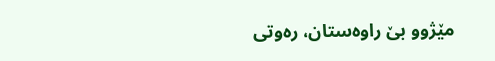مێژوو بێ‌ راوه‌ستان، ره‌وتی‌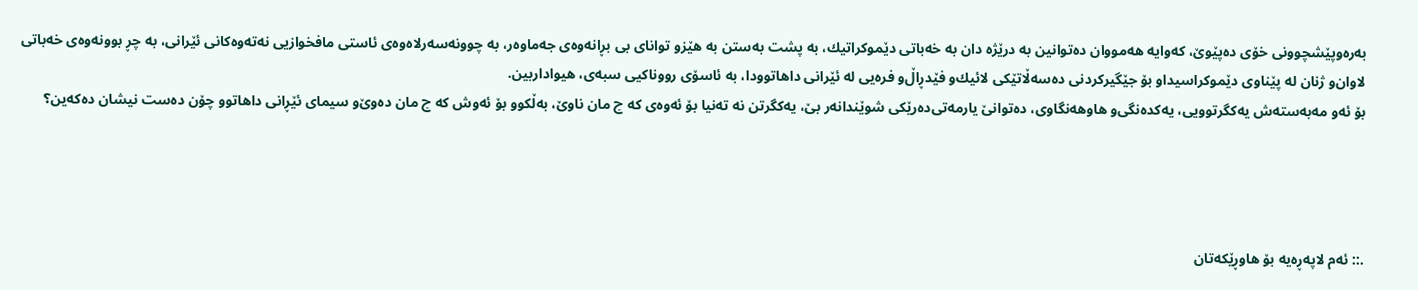به‌ره‌وپێشچوونی‌ خۆی‌ ده‌پێوێ‌، كه‌وایه‌ هه‌مووان ده‌توانین به‌ درێژه‌ دان به‌ خه‌باتی‌ دێموكراتیك‌، به‌ پشت به‌ستن به‌ هێزو توانای‌ بی‌ بڕانه‌وه‌ی‌ جه‌ماوه‌ر، به‌ چوونه‌سه‌رلاه‌وه‌ی‌ ئاستی‌ مافخوازیی‌ نه‌ته‌وه‌كانی‌ ئێرانی، به‌ چڕ بوونه‌وه‌ی‌ خه‌باتی‌ لاوان‌و ژنان‌ له‌ پێناوی‌ دێموكراسیدا‌و بۆ جێگیركردنی‌ ده‌سه‌ڵاتێكی‌ لائیك‌و فێدڕاڵ‌و فره‌یی‌ له‌ ئێرانی‌ داهاتوودا، به‌ ئاسۆی‌ رووناكیی‌ سبه‌ی، هیواداربین.
بۆ ئه‌و مه‌به‌سته‌ش یه‌كگرتوویی‌، یه‌كده‌نگی‌و هاوهه‌نگاوی‌، ده‌توانێ‌ یارمه‌تی‌ده‌رێكی‌ شوێندانه‌ر بێ، یه‌كگرتن نه‌ ته‌نیا بۆ ئه‌وه‌ی‌ كه‌ چ مان ناوێ، به‌ڵكوو بۆ ئه‌وش كه‌ چ مان ده‌وێ‌و سیمای‌ ئێڕانی‌ داهاتوو چۆن ده‌ست نیشان ده‌كه‌ین؟




.:: ئه‌م لاپه‌ڕه‌یه بۆ هاوڕێکه‌تان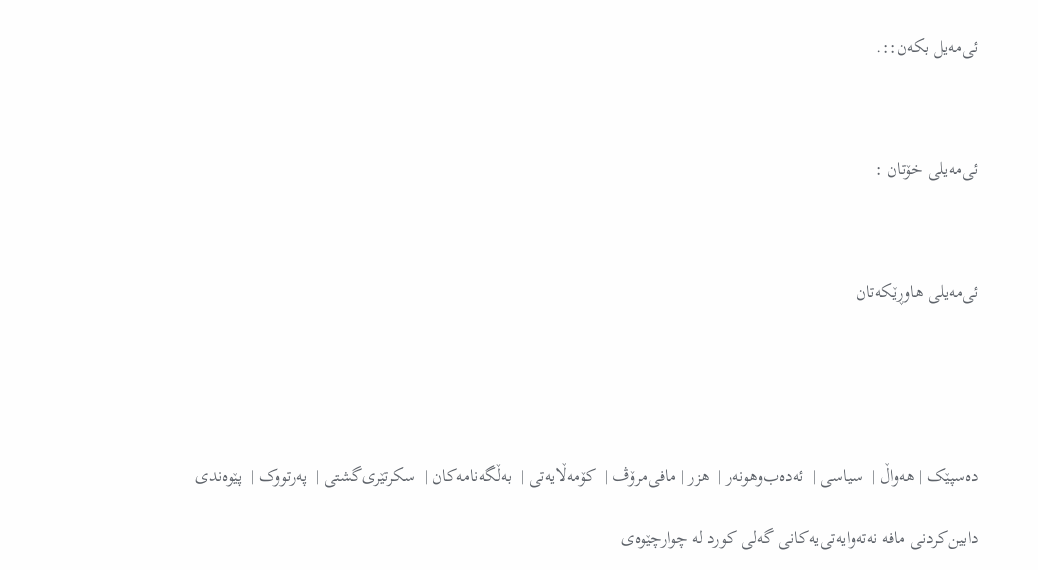ئی‌مه‌یل بکه‌ن::.



ئی‌مه‌یلی خۆتان :



ئی‌مه‌یلی هاوڕێکه‌تان





ده‌سپێک | هه‌واڵ |  سیاسی |  ئه‌ده‌ب‌وهونه‌ر |  هزر | مافی‌مرۆڤ |  کۆمه‌ڵایه‌تی |  به‌ڵگه‌نامه‌کان |  سکرتێری‌گشتی |  په‌رتووک |  پێوه‌ندی

دابین‌كردنی‌ مافه‌ نه‌ته‌وایه‌تی‌یه‌کانی گه‌لی‌ كورد له‌ چوارچێوه‌ی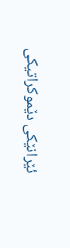ئێرانێکی دێموكراتیكی‌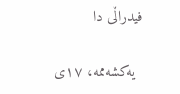فیدراڵی‌ دا

  یه‌کشه‌ممه، ۱۷‌ی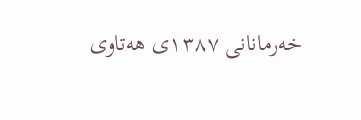خه‌رمانانی ۱۳۸۷ی هه‌تاوی